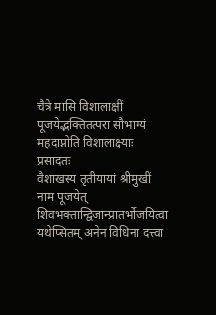चैत्रे मासि विशालाक्षीं पूजयेद्भक्तितत्परा सौभाग्यं महदाप्नोति विशालाक्ष्याः प्रसादतः
वैशाखस्य तृतीयायां श्रीमुखीं नाम पूजयेत्
शिवभक्तान्द्विजान्प्रातर्भोजयित्वा यथेप्सितम् अनेन विधिना दत्त्वा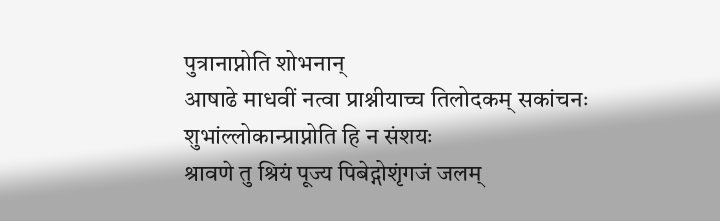पुत्रानाप्नोति शोभनान्
आषाढे माधवीं नत्वा प्राश्नीयाच्च तिलोदकम् सकांचनः शुभांल्लोकान्प्राप्नोति हि न संशयः
श्रावणे तु श्रियं पूज्य पिबेद्गोशृंगजं जलम्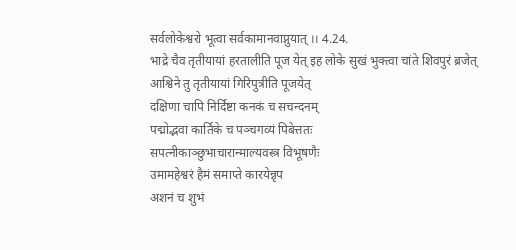सर्वलोकेश्वरो भूत्वा सर्वकामानवाप्नुयात् ।। 4.24.
भाद्रे चैव तृतीयायां हरतालीति पूज येत् इह लोके सुखं भुक्त्वा चांते शिवपुरं ब्रजेत्
आश्विने तु तृतीयायां गिरिपुत्रीति पूजयेत्
दक्षिणा चापि निर्दिष्टा कनकं च सचन्दनम्
पद्मोद्भवा कार्तिके च पञ्चगव्यं पिबेत्ततः
सपत्नीकाञ्छुभाचारान्माल्यवस्त्र विभूषणैः
उमामहेश्वरं हैमं समाप्ते कारयेन्नृप
अशनं च शुभं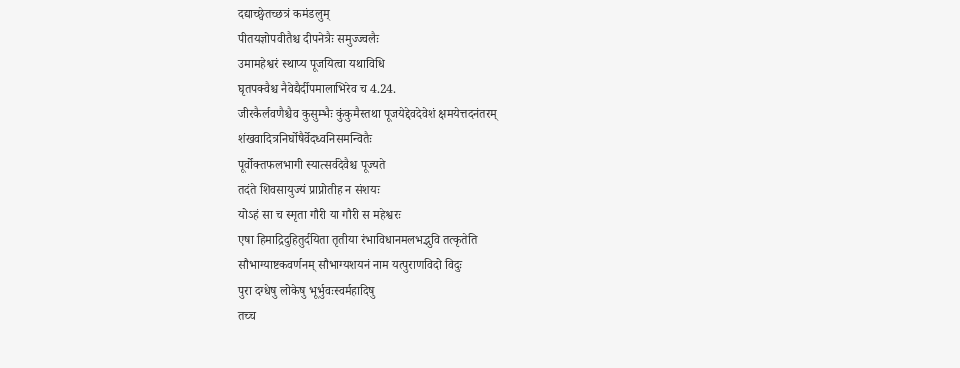दद्याच्छ्वेतच्छत्रं कमंडलुम्
पीतयज्ञोपवीतैश्च दीपनेत्रैः समुज्ज्वलैः
उमामहेश्वरं स्थाप्य पूजयित्वा यथाविधि
घृतपक्वैश्च नैवेद्यैर्दीपमालाभिरेव च 4.24.
जीरकैर्लवणैश्चैव कुसुम्भैः कुंकुमैस्तथा पूजयेद्देवदेवेशं क्षमयेत्तदनंतरम्
शंखवादित्रनिर्घोषैर्वेदध्वनिसमन्वितैः
पूर्वोक्तफलभागी स्यात्सर्वदेवैश्च पूज्यते
तदंते शिवसायुज्यं प्राप्नोतीह न संशयः
योऽहं सा च स्मृता गौरी या गौरी स महेश्वरः
एषा हिमाद्रिदुहितुर्दयिता तृतीया रंभाविधानमलभद्भुवि तत्कृतेति
सौभाग्याष्टकवर्णनम् सौभाग्यशयनं नाम यत्पुराणविदो विदुः
पुरा दग्धेषु लोकेषु भूर्भुवःस्वर्महादिषु
तच्च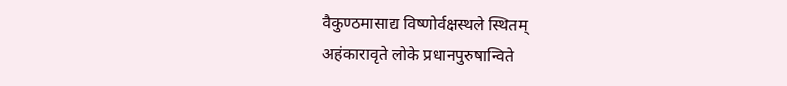वैकुण्ठमासाद्य विष्णोर्वक्षस्थले स्थितम्
अहंकारावृते लोके प्रधानपुरुषान्विते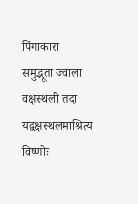पिंगाकारा समुद्भूता ज्वाला वक्षस्थली तदा
यद्वक्षस्थलमाश्रित्य विष्णोः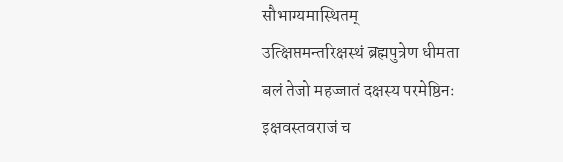सौभाग्यमास्थितम्
उत्क्षिप्तमन्तरिक्षस्थं ब्रह्मपुत्रेण धीमता
बलं तेजो महज्जातं दक्षस्य परमेष्ठिनः
इक्षवस्तवराजं च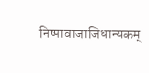निष्पावाजाजिधान्यकम्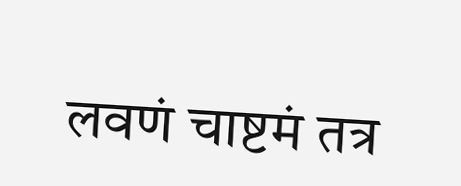लवणं चाष्टमं तत्र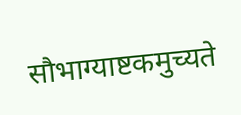सौभाग्याष्टकमुच्यते